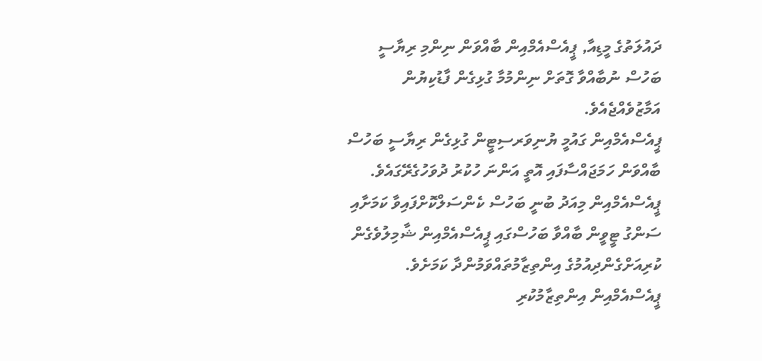ދައުލަތުގެ މީޑިއާ, ޕީއެސްއެމްއިން ބާއްވަން ނިންމި ރިޔާސީ ބަހުސް ނުބާއްވާ ގޮތަށް ނިންމުމާ ގުޅިގެން ފާޑުކިޔުން އަމާޒުވެއްޖެއެވެ.
ޕީއެސްއެމްއިން ގައުމީ ޔުނިވަރސިޓީން ގުޅިގެން ރިޔާސީ ބަހުސް ބާއްވަން ހަމަޖައްސާފައި އޮތީ އަންނަ ހުކުރު ދުވަހުގެރޭގައެވެ.
ޕީއެސްއެމްއިން މިއަދު ބުނީ ބަހުސް ކެންސަލްކޮށްފައިވާ ކަމަށާއި ސަންގު ޓީވީން ބާއްވާ ބަހުސްގައި ޕީއެސްއެމްއިން ޝާމިލުވެގެން ކުރިއަށްގެންދިއުމުގެ އިންތިޒާމުތައްވަމުންދާ ކަމަށެވެ.
ޕީއެސްއެމްއިން އިންތިޒާމުކުރި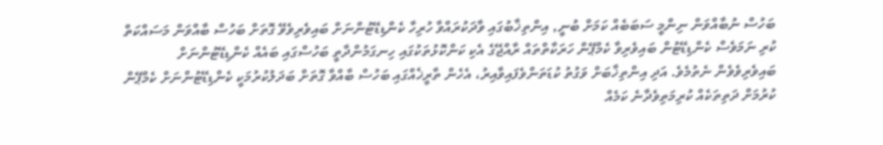ބަހުސް ނުބާއްވަން ނިންމީ ސަބަބެއް ކަމަށް ބުނީ, އިންތިޚާބުގައި ވާދަކުރައްވާ ހުރިހާ ކެންޑިޑޭޓުންނަށް ބައިވެރިވެވޭ ގޮތަށް ބަހުސް ބާއްވަން މަސައްކަތް ކުރި ނަމަވެސް ކެންޑިޑޭޓުން ބައިވެރިވާ ކެމްޕޭން ހަރަކާތްތައް ރާއްޖޭގެ އެކި ކަންކޮޅުތަކުގައި ހިނގަމުންދާތީ ބަހުސްގައި ބައެއް ކެންޑިޑޭޓުންނަށް ބައިވެރިވެވެން ނެތުމެވެ. އަދި އިންތިޚާބަށް ވަގުތު ކުޑަތަންވެފައިވާއިރު، އެހެން ތާރީޚެއްގައި ބަހުސް ބާއްވާ ގޮތަށް ބަދަލުކުރުމަކީ ކެންޑިޑޭޓުންނަށް ކެމްޕޭން ކުރުމަށް ދަތިތަކެއް ކުރިމަތިވެދާނެ ކަމެއް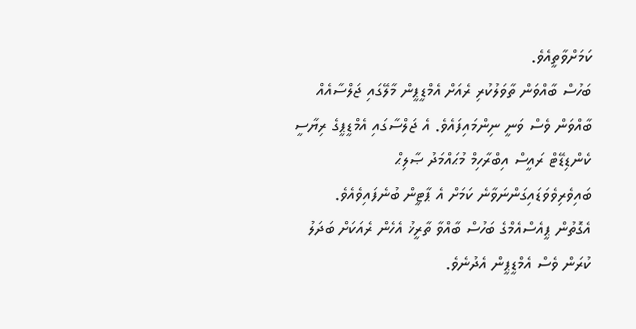ކަމަށްވާތީއެވެ.
ބަހުސް ބާއްވަން ތާވަލުކުރި ރެއަށް އެމްޑީޕީން މާލޭގައި ޖަލްސާއެއް ބާއްވަން ވެސް ވަނީ ނިންމައިފައެވެ. އެ ޖަލްސާގައި އެމްޑީޕީގެ ރިޔާސީ ކެންޑިޑޭޓް ރައީސް އިބްރާހިމް މުޙައްމަދު ޞާލިޙް ބައިވެރިވެވަޑައިގަންނަވާނެ ކަމަށް އެ ޕާޓީން ބުނެފައިވެއެވެ.
އެގޮތުން ޕީއެސްއެމްގެ ބަހުސް ބާއްވާ ތާރީޚު އެހެން ރެއަކަށް ބަދަލު ކުރަން ވެސް އެމްޑީޕީން އެދުނެވެ.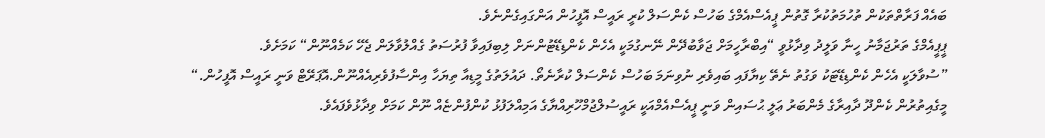ބައެއް ފަރާތްތަކުން ތުހުމަތުކުރާ ގޮތުން ޕީއެސްއެމްގެ ބަހުސް ކެންސަލް ކުރީ ރައީސް އޮފީހުން އަންގައިގެންނެވެ.
ޕީޕީއެމްގެ ތަރުޖަމާނު ހީނާ ވަލީދު ވިދާޅުވީ “އިބްރާހީމަށް ޖަވާބުދޭން ނޭނގުމަކީ އެހެން ކެންޑިޑޭޓުންނަށް ލިބިފައިވާ ފުރުސަތު ގެއްލުވާލަން ޖެހޭ ކަމެއްނޫން“ ކަމަށެވެ.
”ސުވާލަކީ އެހެން ކެންޑިޑޭޓަކު ވަގުތު ނެތޭ ކިޔާފައި ބައިވެރި ނުވިނަމަ ބަހުސް ކެންސަލް ކުރާނެތޯ. ދައުލަތުގެ މީޑިއާ ތިޔަހާ އިންސާފުވެރިއެއްނޫން.އޮޕަރޭޓް ވަނީ ރައީސް އޮފީހުން.“
މީގެއިތުރުން ކެންދޫ ދާއިރާގެ މެންބަރު ޢަލީ ޙުސައިން ވަނީ ޕީއެސްއެމްއަކީ ރައީސުލްޖުމްހޫރިއްޔާގެ އަމިއްލަފުޅު ކުންފުންޏެއް ނޫން ކަމަށް ވިދާޅުވެފައެވެ.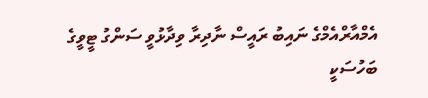އެމްއާރްއެމްގެ ނައިބު ރައީސް ނާދިރާ ވިދާޅުވީ ސަންގު ޓީވީގެ ބަހުސަކީ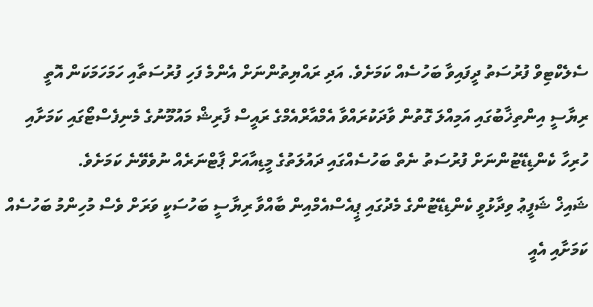ސެލެކްޓިވް ފުރުސަތު ދީފައިވާ ބަހުސެއް ކަމަށެވެ. އަދި ރައްޔިތުންނަށް އެންމެ ފަހި ފުރުސަތާއި ހަމަހަމަކަން އޮތީ ރިޔާސީ އިންތިޚާބުގައި އަމިއްލަ ގޮތުން ވާދަކުރައްވާ އެމްއާރްއެމްގެ ރައީސް ފާރިޝް މައުމޫނުގެ މެނިފެސްޓޯގައި ކަމަށާއި ހުރިހާ ކެންޑިޑޭޓުންނަށް ފުރުސަތު ނެތް ބަހުސެއްގައި ދައުލަތުގެ މީޑިއާއަށް ޕާޓްނަރެއް ނުވެވޭނެ ކަމަށެވެ.
ޝައިޚް ޝަފީޢު ވިދާޅުވީ ކެންޑިޑޭޓުންގެ މެދުގައި ޕީއެސްއެމްއިން ބާއްވާ ރިޔާސީ ބަހުސަކީ ވަރަށް ވެސް މުހިންމު ބަހުސެއް ކަމަށާއި އެއީ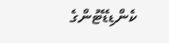ކެންޑިޑޭޓުންގެ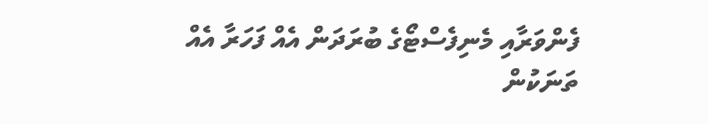ފެންވަރާއި މެނިފެސްޓޯގެ ބުރަދަން އެއް ފަހަރާ އެއް ތަނަކުން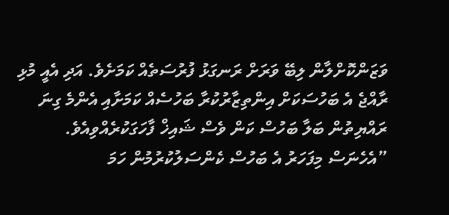ވަޒަންކޮށްލާން ލިބޭ ވަރަށް ރަނގަޅު ފުރުސަތެއް ކަމަށެވެ. އަދި އެއީ މުޅި ރާއްޖެ އެ ބަހުސަކަށް އިންތިޒާރުކުރާ ބަހުސެއް ކަމަށާއި އެންމެ ގިނަ ރައްޔިތުން ބަލާ ބަހުސް ކަން ވެސް ޝައިޚް ފާހަގަކުރެއްވިއެވެ.
”އެހެނަސް މިފަހަރު އެ ބަހުސް ކެންސަލުކުރުމުން ހަމަ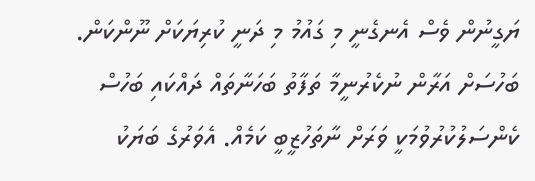ޔަގީނުން ވެސް އެނގެނީ މި ގައުމު މި ދަނީ ކުރިޔަކަށް ނޫންކަން. ބަހުސަށް އަރާން ނުކެރުނީމާ ތަފާތު ބަހަނާތައް ދައްކައި ބަހުސް ކެންސަލުކުރުވުމަކީ ވަރަށް ނާތަހުޒީބީ ކަމެއް. އެވަރުގެ ބަޔަކު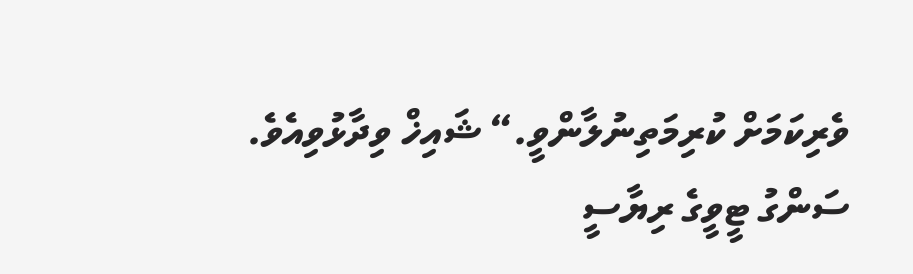ވެރިކަމަށް ކުރިމަތިނުލާންވީ.“ ޝައިޚް ވިދާޅުވިއެވެ.
ސަންގު ޓީވީގެ ރިޔާސީ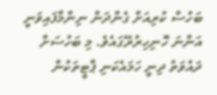ބަހުސް ކުރިއަށް ގެންދަން ނިންމާފައިވަނީ އަންނަ ހޮނިހިރުރޭގައެވެ. މި ބަހުސަށް ދައުވަތު ދިނީ ހަމައެކަނި ޕާޓީތަކުން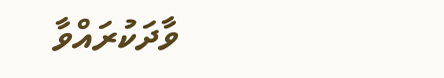ވާދަކުރައްވާ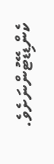ކެންޑިޑޭޓުންނަށެވެ.